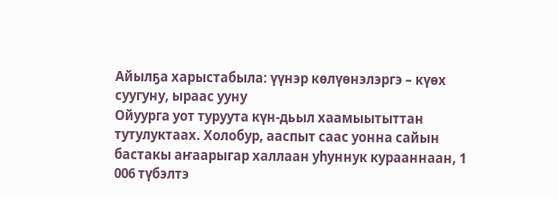Айылҕа харыстабыла: үүнэр көлүөнэлэргэ – күөх суугуну, ыраас ууну
Ойуурга уот туруута күн-дьыл хаамыытыттан тутулуктаах. Холобур, ааспыт саас уонна сайын бастакы аҥаарыгар халлаан уһуннук курааннаан, 1 006 түбэлтэ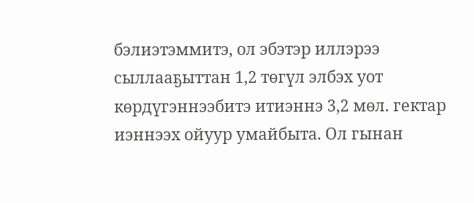бэлиэтэммитэ, ол эбэтэр иллэрээ сыллааҕыттан 1,2 төгүл элбэх уот көрдүгэннээбитэ итиэннэ 3,2 мөл. гектар иэннээх ойуур умайбыта. Ол гынан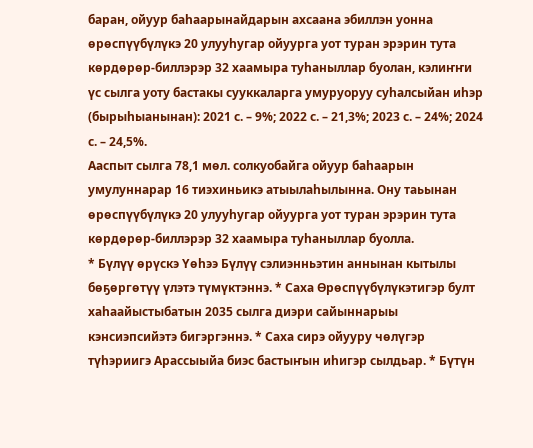баран, ойуур баһаарынайдарын ахсаана эбиллэн уонна өрөспүүбүлүкэ 20 улууһугар ойуурга уот туран эрэрин тута көрдөрөр-биллэрэр 32 хаамыра туһаныллар буолан, кэлиҥҥи үс сылга уоту бастакы сууккаларга умуруоруу суһалсыйан иһэр (бырыһыанынан): 2021 с. – 9%; 2022 с. – 21,3%; 2023 с. – 24%; 2024 с. – 24,5%.
Ааспыт сылга 78,1 мөл. солкуобайга ойуур баһаарын умулуннарар 16 тиэхиньикэ атыылаһылынна. Ону таьынан өрөспүүбүлүкэ 20 улууһугар ойуурга уот туран эрэрин тута көрдөрөр-биллэрэр 32 хаамыра туһаныллар буолла.
* Бүлүү өрүскэ Үөһээ Бүлүү сэлиэнньэтин аннынан кытылы бөҕөргөтүү үлэтэ түмүктэннэ. * Саха Өрөспүүбүлүкэтигэр булт хаһаайыстыбатын 2035 сылга диэри сайыннарыы кэнсиэпсийэтэ бигэргэннэ. * Саха сирэ ойууру чөлүгэр түһэриигэ Арассыыйа биэс бастыҥын иһигэр сылдьар. * Бүтүн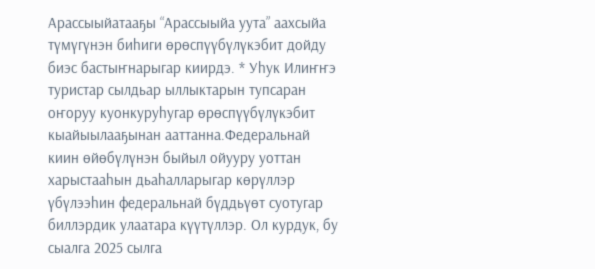Арассыыйатааҕы “Арассыыйа уута” аахсыйа түмүгүнэн биһиги өрөспүүбүлүкэбит дойду биэс бастыҥнарыгар киирдэ. * Уһук Илиҥҥэ туристар сылдьар ыллыктарын тупсаран оҥоруу куонкуруһугар өрөспүүбүлүкэбит кыайыылааҕынан ааттанна.Федеральнай киин өйөбүлүнэн быйыл ойууру уоттан харыстааһын дьаһалларыгар көрүллэр үбүлээһин федеральнай бүддьүөт суотугар биллэрдик улаатара күүтүллэр. Ол курдук, бу сыалга 2025 сылга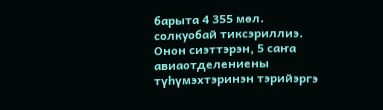барыта 4 355 мөл. солкуобай тиксэриллиэ. Онон сиэттэрэн, 5 саҥа авиаотделениены түһүмэхтэринэн тэрийэргэ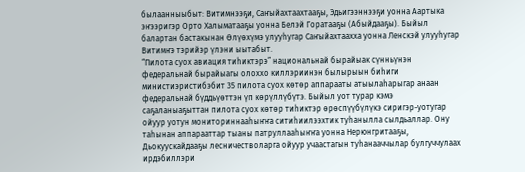былаанныыбыт: Витимнээҕи, Саҥыйахтаахтааҕы, Эдьигээннээҕи уонна Аартыка эҥээригэр Орто Халыматааҕы уонна Белэй Горатааҕы (Абыйдааҕы). Быйыл балартан бастакынан Өлүөхүмэ улууһугар Саҥыйахтаахха уонна Ленскэй улууһугар Витимҥэ тэрийэр үлэни ыытабыт.
“Пилота суох авиация тиһиктэрэ” национальнай бырайыак сүнньүнэн федеральнай бырайыагы олоххо киллэриинэн былырыын биһиги министиэристибэбит 35 пилота суох көтөр аппарааты атыылаһарыгар анаан федеральнай бүддьүөттэн үп көрүллүбүтэ. Быйыл уот турар кэмэ саҕаланыаҕыттан пилота суох көтөр тиһиктэр өрөспүүбүлүкэ сиригэр-уотугар ойуур уотун мониториннааһыҥҥа ситиһиилээхтик туһанылла сылдьаллар. Ону таһынан аппарааттар тыаны патруллааһыҥҥа уонна Нерюнгритааҕы, Дьокуускайдааҕы лесничестволарга ойуур учаастагын туһанааччылар булгуччулаах ирдэбиллэри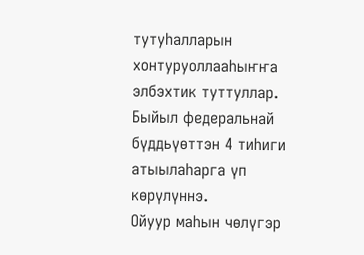тутуһалларын хонтуруоллааһыҥҥа элбэхтик туттуллар. Быйыл федеральнай бүддьүөттэн 4 тиһиги атыылаһарга үп көрүлүннэ.
Ойуур маһын чөлүгэр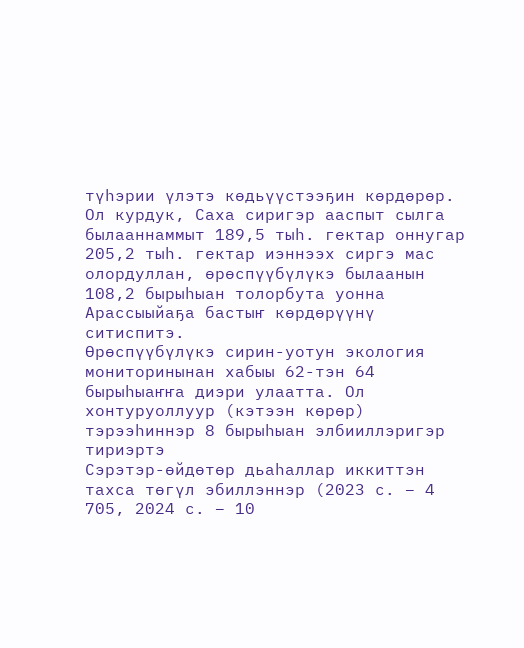түһэрии үлэтэ көдьүүстээҕин көрдөрөр. Ол курдук, Саха сиригэр ааспыт сылга былааннаммыт 189,5 тыһ. гектар оннугар 205,2 тыһ. гектар иэннээх сиргэ мас олордуллан, өрөспүүбүлүкэ былаанын 108,2 бырыһыан толорбута уонна Арассыыйаҕа бастыҥ көрдөрүүнү ситиспитэ.
Өрөспүүбүлүкэ сирин-уотун экология мониторинынан хабыы 62-тэн 64 бырыһыаҥҥа диэри улаатта. Ол хонтуруоллуур (кэтээн көрөр) тэрээһиннэр 8 бырыһыан элбииллэригэр тириэртэ
Сэрэтэр-өйдөтөр дьаһаллар иккиттэн тахса төгүл эбиллэннэр (2023 с. – 4 705, 2024 с. – 10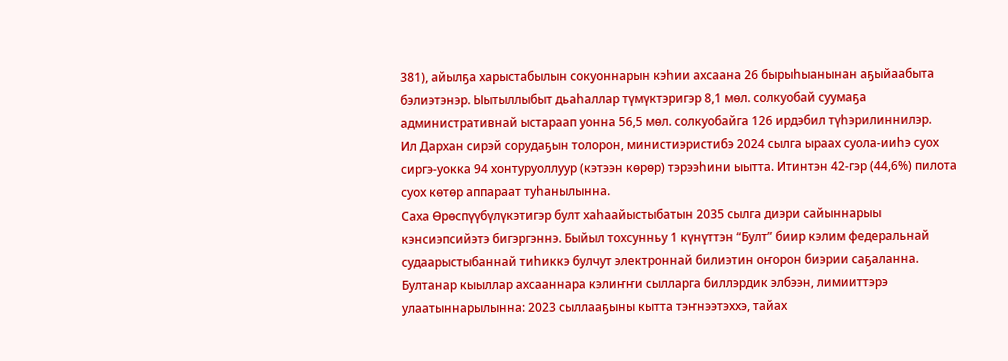381), айылҕа харыстабылын сокуоннарын кэһии ахсаана 26 бырыһыанынан аҕыйаабыта бэлиэтэнэр. Ыытыллыбыт дьаһаллар түмүктэригэр 8,1 мөл. солкуобай суумаҕа административнай ыстараап уонна 56,5 мөл. солкуобайга 126 ирдэбил түһэрилиннилэр.
Ил Дархан сирэй сорудаҕын толорон, министиэристибэ 2024 сылга ыраах суола-ииһэ суох сиргэ-уокка 94 хонтуруоллуур (кэтээн көрөр) тэрээһини ыытта. Итинтэн 42-гэр (44,6%) пилота суох көтөр аппараат туһанылынна.
Саха Өрөспүүбүлүкэтигэр булт хаһаайыстыбатын 2035 сылга диэри сайыннарыы кэнсиэпсийэтэ бигэргэннэ. Быйыл тохсунньу 1 күнүттэн “Булт” биир кэлим федеральнай судаарыстыбаннай тиһиккэ булчут электроннай билиэтин оҥорон биэрии саҕаланна. Бултанар кыыллар ахсааннара кэлиҥҥи сылларга биллэрдик элбээн, лимииттэрэ улаатыннарылынна: 2023 сыллааҕыны кытта тэҥнээтэххэ, тайах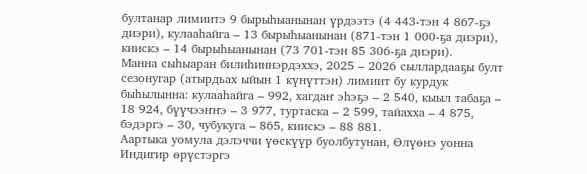бултанар лимиитэ 9 бырыһыанынан үрдээтэ (4 443-тэн 4 867-ҕэ диэри), кулааһайга – 13 бырыһыанынан (871-тэн 1 000-ҕа диэри), киискэ – 14 бырыһыанынан (73 701-тэн 85 306-ҕа диэри).
Манна сыһыаран билиһиннэрдэххэ, 2025 – 2026 сыллардааҕы булт сезонугар (атырдьах ыйын 1 күнүттэн) лимиит бу курдук быһылынна: кулааһайга – 992, хагдаҥ эһэҕэ – 2 540, кыыл табаҕа – 18 924, бүүчээҥҥэ – 3 977, туртаска – 2 599, тайахха – 4 875, бэдэргэ – 30, чубукуга – 865, киискэ – 88 881.
Аартыка уомула дэлэччи үөскүүр буолбутунан, Өлүөнэ уонна Индигир өрүстэргэ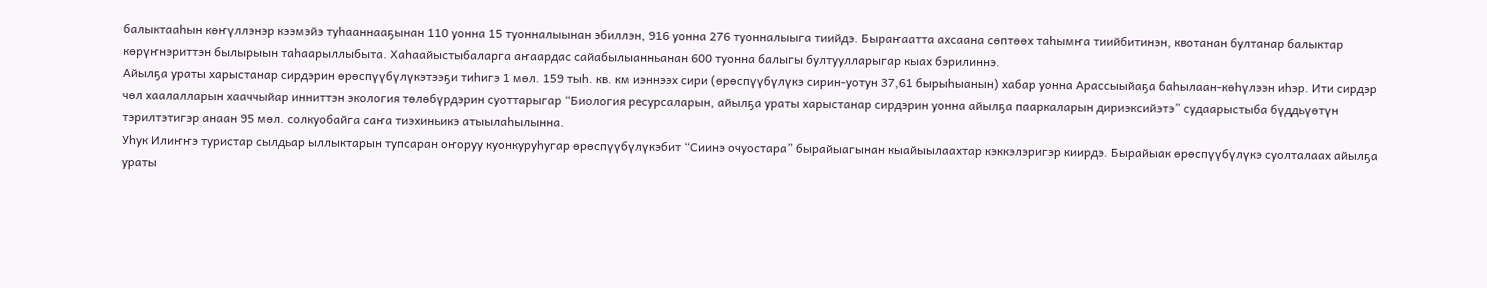балыктааһын көҥүллэнэр кээмэйэ туһааннааҕынан 110 уонна 15 туонналыынан эбиллэн, 916 уонна 276 туонналыыга тиийдэ. Быраҥаатта ахсаана сөптөөх таһымҥа тиийбитинэн, квотанан бултанар балыктар көрүҥнэриттэн былырыын таһаарыллыбыта. Хаһаайыстыбаларга аҥаардас сайабылыанньанан 600 туонна балыгы бултуулларыгар кыах бэрилиннэ.
Айылҕа ураты харыстанар сирдэрин өрөспүүбүлүкэтээҕи тиһигэ 1 мөл. 159 тыһ. кв. км иэннээх сири (өрөспүүбүлүкэ сирин-уотун 37,61 бырыһыанын) хабар уонна Арассыыйаҕа баһылаан-көһүлээн иһэр. Ити сирдэр чөл хаалалларын хааччыйар инниттэн экология төлөбүрдэрин суоттарыгар “Биология ресурсаларын, айылҕа ураты харыстанар сирдэрин уонна айылҕа пааркаларын дириэксийэтэ” судаарыстыба бүддьүөтүн тэрилтэтигэр анаан 95 мөл. солкуобайга саҥа тиэхиньикэ атыылаһылынна.
Уһук Илиҥҥэ туристар сылдьар ыллыктарын тупсаран оҥоруу куонкуруһугар өрөспүүбүлүкэбит “Сиинэ очуостара” бырайыагынан кыайыылаахтар кэккэлэригэр киирдэ. Бырайыак өрөспүүбүлүкэ суолталаах айылҕа ураты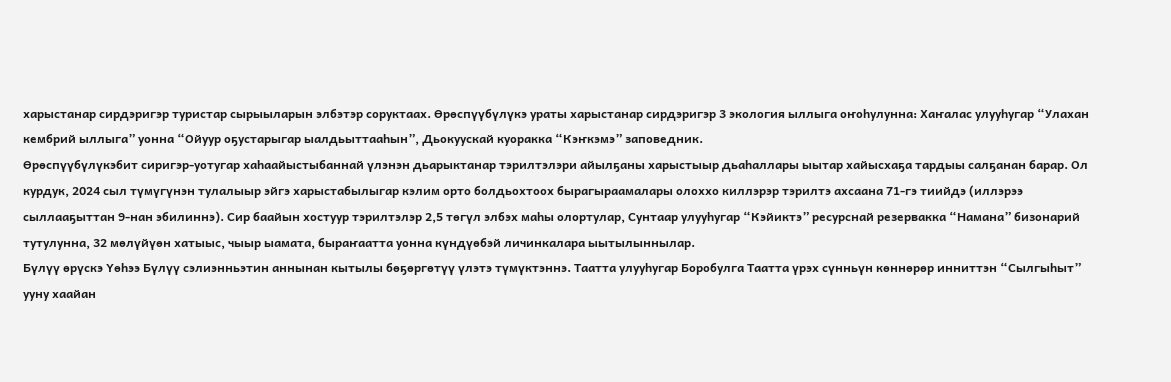харыстанар сирдэригэр туристар сырыыларын элбэтэр соруктаах. Өрөспүүбүлүкэ ураты харыстанар сирдэригэр 3 экология ыллыга оҥоһулунна: Хаҥалас улууһугар “Улахан кембрий ыллыга” уонна “Ойуур оҕустарыгар ыалдьыттааһын”, Дьокуускай куоракка “Кэҥкэмэ” заповедник.
Өрөспүүбүлүкэбит сиригэр-уотугар хаһаайыстыбаннай үлэнэн дьарыктанар тэрилтэлэри айылҕаны харыстыыр дьаһаллары ыытар хайысхаҕа тардыы салҕанан барар. Ол курдук, 2024 сыл түмүгүнэн тулалыыр эйгэ харыстабылыгар кэлим орто болдьохтоох бырагыраамалары олоххо киллэрэр тэрилтэ ахсаана 71-гэ тиийдэ (иллэрээ сыллааҕыттан 9-нан эбилиннэ). Сир баайын хостуур тэрилтэлэр 2,5 төгүл элбэх маһы олортулар, Сунтаар улууһугар “Кэйиктэ” ресурснай резервакка “Намана” бизонарий тутулунна, 32 мөлүйүөн хатыыс, чыыр ыамата, быраҥаатта уонна күндүөбэй личинкалара ыытылыннылар.
Бүлүү өрүскэ Үөһээ Бүлүү сэлиэнньэтин аннынан кытылы бөҕөргөтүү үлэтэ түмүктэннэ. Таатта улууһугар Боробулга Таатта үрэх сүнньүн көннөрөр инниттэн “Сылгыһыт” ууну хаайан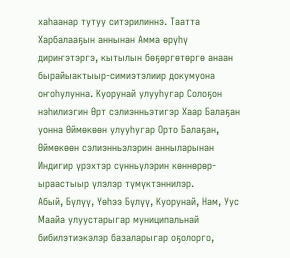хаһаанар тутуу ситэрилиннэ. Таатта Харбалааҕын аннынан Амма өрүһү дириҥэтэргэ, кытылын бөҕөргөтөргө анаан бырайыактыыр-симиэтэлиир докумуона оҥоһулунна. Куорунай улууһугар Солоҕон нэһилиэгин Өрт сэлиэнньэтигэр Хаар Балаҕан уонна Өймөкөөн улууһугар Орто Балаҕан, Өймөкөөн сэлиэнньэлэрин анныларынан Индигир үрэхтэр сүнньүлэрин көннөрөр-ыраастыыр үлэлэр түмүктэннилэр.
Абый, Бүлүү, Үөһээ Бүлүү, Куорунай, Нам, Уус Маайа улуустарыгар муниципальнай бибилэтиэкэлэр базаларыгар оҕолорго,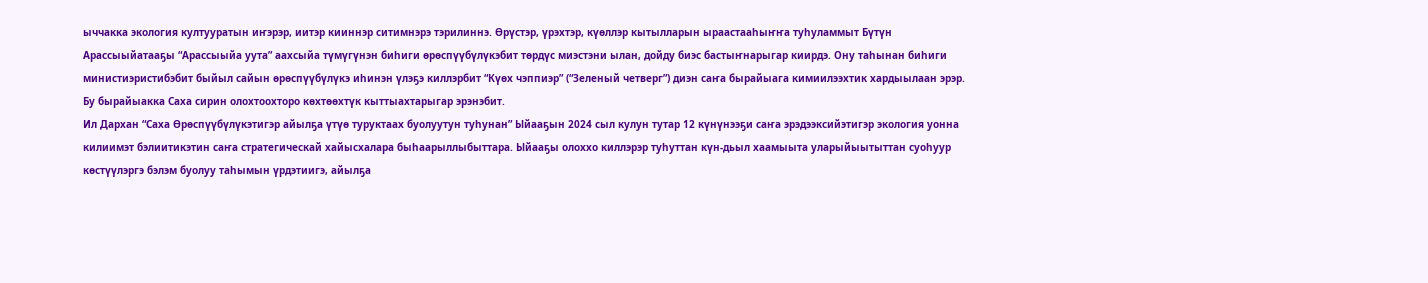ыччакка экология култууратын иҥэрэр, иитэр кииннэр ситимнэрэ тэрилиннэ. Өрүстэр, үрэхтэр, күөллэр кытылларын ыраастааһыҥҥа туһуламмыт Бүтүн Арассыыйатааҕы “Арассыыйа уута” аахсыйа түмүгүнэн биһиги өрөспүүбүлүкэбит төрдүс миэстэни ылан, дойду биэс бастыҥнарыгар киирдэ. Ону таһынан биһиги министиэристибэбит быйыл сайын өрөспүүбүлүкэ иһинэн үлэҕэ киллэрбит “Күөх чэппиэр” (“Зеленый четверг”) диэн саҥа бырайыага кимиилээхтик хардыылаан эрэр. Бу бырайыакка Саха сирин олохтоохторо көхтөөхтүк кыттыахтарыгар эрэнэбит.
Ил Дархан “Саха Өрөспүүбүлүкэтигэр айылҕа үтүө туруктаах буолуутун туһунан” Ыйааҕын 2024 сыл кулун тутар 12 күнүнээҕи саҥа эрэдээксийэтигэр экология уонна килиимэт бэлиитикэтин саҥа стратегическай хайысхалара быһаарыллыбыттара. Ыйааҕы олоххо киллэрэр туһуттан күн-дьыл хаамыыта уларыйыытыттан суоһуур көстүүлэргэ бэлэм буолуу таһымын үрдэтиигэ, айылҕа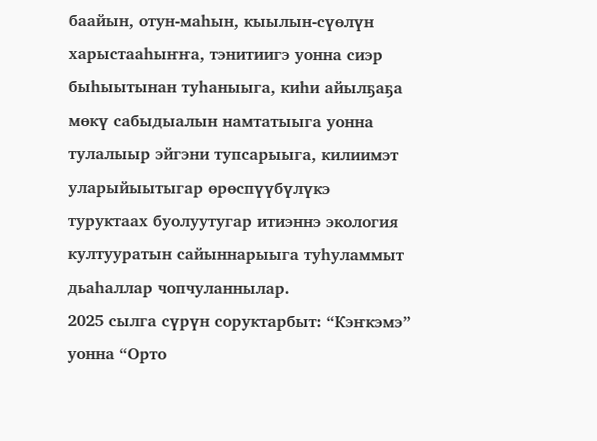баайын, отун-маһын, кыылын-сүөлүн харыстааһыҥҥа, тэнитиигэ уонна сиэр быһыытынан туһаныыга, киһи айылҕаҕа мөкү сабыдыалын намтатыыга уонна тулалыыр эйгэни тупсарыыга, килиимэт уларыйыытыгар өрөспүүбүлүкэ туруктаах буолуутугар итиэннэ экология култууратын сайыннарыыга туһуламмыт дьаһаллар чопчуланнылар.
2025 сылга сүрүн соруктарбыт: “Кэҥкэмэ” уонна “Орто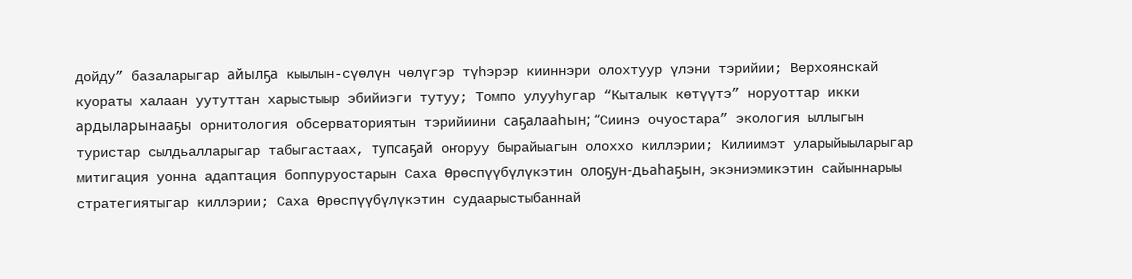дойду” базаларыгар айылҕа кыылын-сүөлүн чөлүгэр түһэрэр кииннэри олохтуур үлэни тэрийии; Верхоянскай куораты халаан уутуттан харыстыыр эбийиэги тутуу; Томпо улууһугар “Кыталык көтүүтэ” норуоттар икки ардыларынааҕы орнитология обсерваториятын тэрийиини саҕалааһын; “Сиинэ очуостара” экология ыллыгын туристар сылдьалларыгар табыгастаах, тупсаҕай оҥоруу бырайыагын олоххо киллэрии; Килиимэт уларыйыыларыгар митигация уонна адаптация боппуруостарын Саха Өрөспүүбүлүкэтин олоҕун-дьаһаҕын, экэниэмикэтин сайыннарыы стратегиятыгар киллэрии; Саха Өрөспүүбүлүкэтин судаарыстыбаннай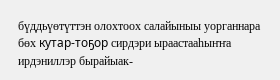бүддьүөтүттэн олохтоох салайыныы уорганнара бөх кутар-тоҕор сирдэри ыраастааһыҥҥа ирдэниллэр бырайыак-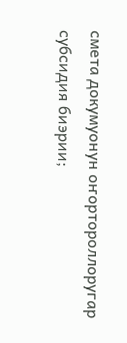смета докумуонун оҥортороллоругар субсидия биэрии;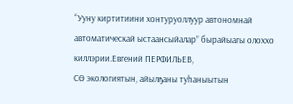“Ууну киртитиини хонтуруоллуур автономнай автоматическай ыстаансыйалар” бырайыагы олоххо киллэрии.Евгений ПЕРФИЛЬЕВ,
СӨ экологиятын, айылҕаны туһаныытын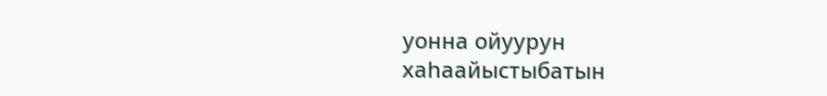уонна ойуурун хаһаайыстыбатын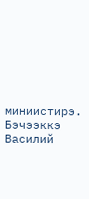миниистирэ.
Бэчээккэ Василий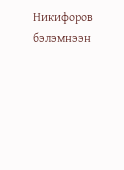Никифоров бэлэмнээн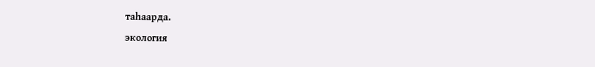таһаарда.
экология